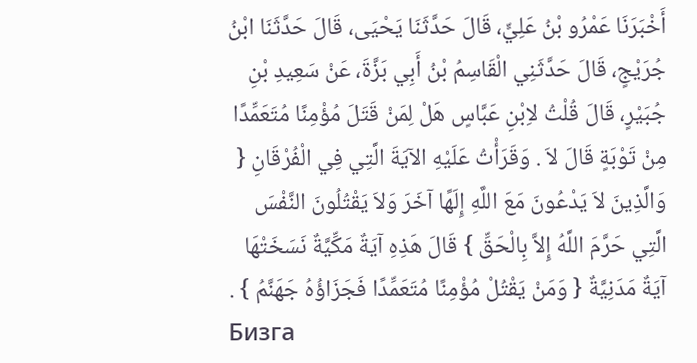أَخْبَرَنَا عَمْرُو بْنُ عَلِيٍّ، قَالَ حَدَّثَنَا يَحْيَى، قَالَ حَدَّثَنَا ابْنُ جُرَيْجٍ، قَالَ حَدَّثَنِي الْقَاسِمُ بْنُ أَبِي بَزَّةَ، عَنْ سَعِيدِ بْنِ جُبَيْرٍ، قَالَ قُلْتُ لاِبْنِ عَبَّاسٍ هَلْ لِمَنْ قَتَلَ مُؤْمِنًا مُتَعَمِّدًا مِنْ تَوْبَةٍ قَالَ لاَ . وَقَرَأْتُ عَلَيْهِ الآيَةَ الَّتِي فِي الْفُرْقَانِ { وَالَّذِينَ لاَ يَدْعُونَ مَعَ اللَّهِ إِلَهًا آخَرَ وَلاَ يَقْتُلُونَ النَّفْسَ الَّتِي حَرَّمَ اللَّهُ إِلاَّ بِالْحَقِّ } قَالَ هَذِهِ آيَةٌ مَكِّيَّةٌ نَسَخَتْهَا آيَةٌ مَدَنِيَّةٌ { وَمَنْ يَقْتُلْ مُؤْمِنًا مُتَعَمِّدًا فَجَزَاؤُهُ جَهَنَّمُ } .
Бизга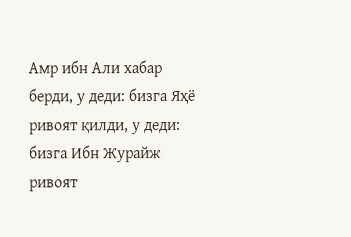Амр ибн Али хабар берди, у деди: бизга Яҳё ривоят қилди, у деди: бизга Ибн Журайж ривоят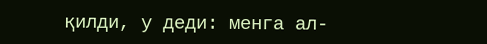қилди, у деди: менга ал-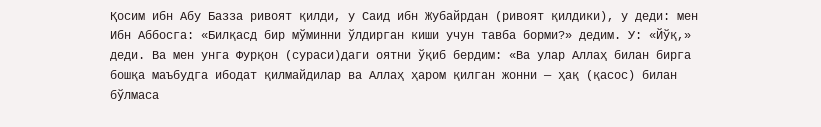Қосим ибн Абу Базза ривоят қилди, у Саид ибн Жубайрдан (ривоят қилдики), у деди: мен Ибн Аббосга: «Билқасд бир мўминни ўлдирган киши учун тавба борми?» дедим. У: «Йўқ,» деди. Ва мен унга Фурқон (сураси)даги оятни ўқиб бердим: «Ва улар Аллаҳ билан бирга бошқа маъбудга ибодат қилмайдилар ва Аллаҳ ҳаром қилган жонни — ҳақ (қасос) билан бўлмаса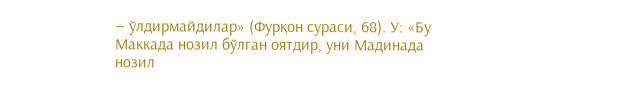— ўлдирмайдилар» (Фурқон сураси, 68). У: «Бу Маккада нозил бўлган оятдир, уни Мадинада нозил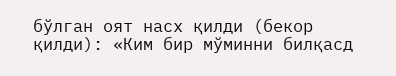бўлган оят насх қилди (бекор қилди): «Ким бир мўминни билқасд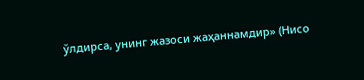ўлдирса, унинг жазоси жаҳаннамдир» (Нисо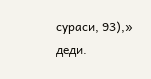сураси, 93),» деди.